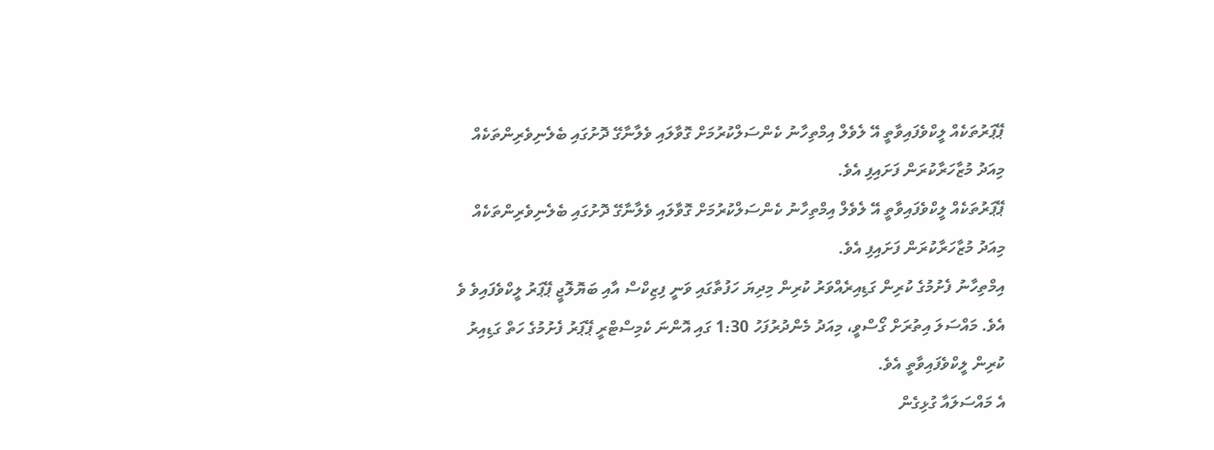ޕޭޕަރުތަކެއް ލީކްވެފައިވާތީ އޭ ލެވެލް އިމްތިހާނު ކެންސަލްކުރުމަށް ގޮވާލައި ވެލާނާގޭ ދޮށުގައި ބެލެނިވެރިންތަކެއް މިއަދު މުޒާހަރާކުރަން ފަށައިފި އެވެ.
ޕޭޕަރުތަކެއް ލީކްވެފައިވާތީ އޭ ލެވެލް އިމްތިހާނު ކެންސަލްކުރުމަށް ގޮވާލައި ވެލާނާގޭ ދޮށުގައި ބެލެނިވެރިންތަކެއް މިއަދު މުޒާހަރާކުރަން ފަށައިފި އެވެ.
އިމްތިހާނު ފެށުމުގެ ކުރިން ގަޑިއިރެއްވަރު ކުރިން މިދިޔަ ހަފުތާގައި ވަނީ ފިޒިކްސް އާއި ބަޔޮލޮޖީ ޕޭޕަރު ލީކްވެފައިވެ ވެ އެވެ. މައްސަލަ އިތުރަށް ގޯސްވީ، މިއަދު މެންދުރުފަހު 1:30 ގައި އޮންނަ ކެމިސްޓްރީ ޕޭޕަރު ފެށުމުގެ ހަތް ގަޑިއިރު ކުރިން ލީކްވެފައިވާތީ އެވެ.
އެ މައްސަލައާ ގުޅިގެން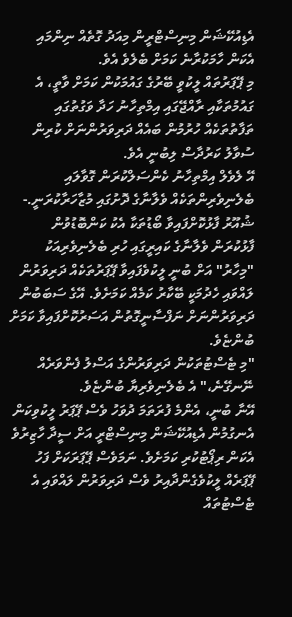އެޑިއުކޭޝަން މިނިސްޓްރީން މިއަދު ގޮތެއް ނިންމައި އެކަން ހާމަކުރާނެ ކަމަށް ބެލެވެ އެވެ.
މި ޕޭޕަރުތައް ލީކުވީ ބޭރުގެ ގައުމަކުން ކަމަށް ވާތީ، އެ ގައުމުތަކާއި ރާއްޖޭގައި އިމްތިހާނު ހަދާ ވަގުތުގައި ތަފާތުތަކެއް ހުރުމުން ބައެއް ދަރިވަރުންނަށް ކުރިން ސުވާލު ކަރުދާސް ލިބުނީ އެވެ.
އޭ ލެވެލް އިމްތިހާނު ކެންސަލްކުރަން ގޮވާލައި ބެލެނިވެރިންތަކެއް ވެލާނާގެ ދޮށުގައި މުޒާހަރާކުރަނީ.-
ޝުއޫރު ފާޅުކޮށްފައިވާ ބޯޑުތަކާ އެކު ކަންބޮޑުވުން ފާޅުކުރަން ވެލާނާގެ ކައިރީގައި ހުރި ބެލެނިވެރިއަކު "މިހާރު" އަށް ބުނީ ލީކުވެފައިވާ ޕޭޕަރުތަކެއް ދަރިވަރުން ލައްވައި ހެދުމަކީ ބޭކާރު ކަމެއް ކަމަށެވެ. އޭގެ ސަބަބުން ދަރިވަރުންނަށް ނަފްސާނީގޮތުން އަސަރުކޮށްފައިވާ ކަމަށް ބުންޏެވެ.
"މި ޓެސްޓުތަކުން ދަރިވަރުންގެ އަސްލު ފެންވަރެއް ނޭނގޭނެ،" އެ ބެލެނިވެރިޔާ ބުންޏެވެ.
އޭނާ ބުނީ، އެންމެ ފުރަތަމަ ދުވަހު ވެސް ޕޭޕަރު ލީކުވިކަން އެނގުމުން އެޑިއުކޭޝަން މިނިސްޓްރީ އަށް ސީދާ ހާޒިރުވެ އެކަން ރިޕޯޓުކުރި ކަމަށެވެ. ނަމަވެސް ޕޭޕަރަކަށް ފަހު ޕޭޕަރެއް ލީކުވެގެންދާއިރު ވެސް ދަރިވަރުން ލައްވައި އެ ޓެސްޓުތައް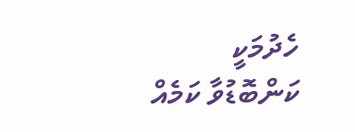ހެދުމަކީ ކަންބޮޑުވާ ކަމެއް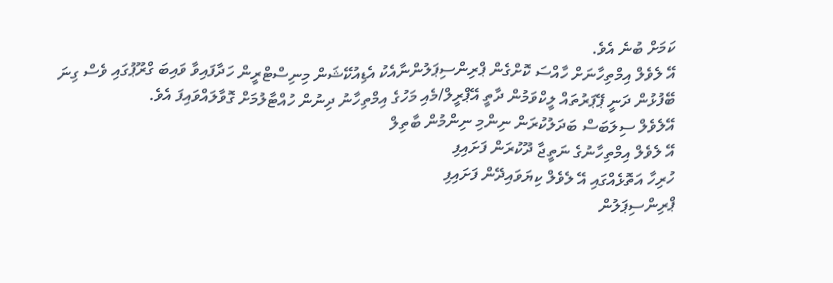ކަމަށް ބުނެ އެވެ.
އޭ ލެވެލް އިމްތިހާނަށް ހާއްސަ ކޮށްގެން ޕްރިންސިޕަލުންނާއެކު އެޑިއުކޭޝަން މިނިސްޓްރީން ހަދާފައިވާ ވައިބަ ގްރޫޕުގައި ވެސް ގިނަ ބޭފުޅުން ދަނީ ޕޭޕަރުތައް ލީކްވަމުން ދާތީ އޭޕްރީލް/މެއި މަހުގެ އިމްތިހާނު ދިނުން ހުއްޓާލުމަށް ގޮވާލައްވައިފަ އެވެ.
އޭލެވެލް ސިލަބަސް ބަދަލުކުރަން ނިންމި ނިންމުން ބާތިލް
އޭ ލެވެލް އިމްތިހާނުގެ ނަތީޖާ ދޫކުރަން ފަށައިފި
ހުރިހާ އަތޮޅެއްގައި އޭ ލެވެލް ކިޔަވައިދޭން ފަށައިފި
ޕްރިންސިޕަލުން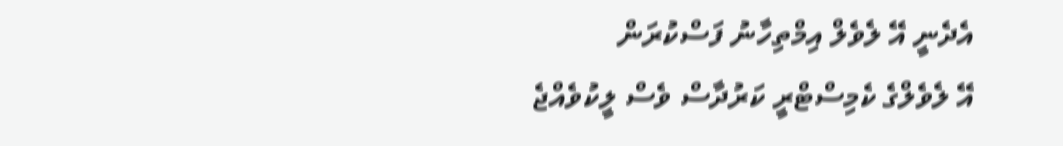އެދެނީ އޭ ލެވެލް އިމްތިހާނު ފަސްކުރަން
އޭ ލެވެލްގެ ކެމިސްޓްރީ ކަރުދާސް ވެސް ލީކުވެއްޖެ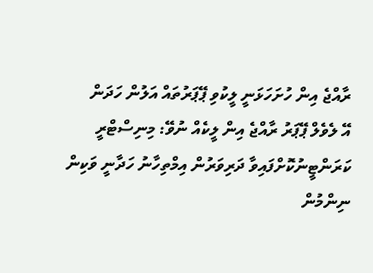ރާއްޖެ އިން ހުށަހަޅަނީ ލީކުވި ޕޭޕަރުތައް އަލުން ހަދަން
އޭ ލެވެލް ޕޭޕަރު ރާއްޖެ އިން ލީކެއް ނުވޭ: މިނިސްޓްރީ
ކަރަންޓީނުކޮށްފައިވާ ދަރިވަރުން އިމްތިހާނު ހަދާނީ ވަކިން
ނިންމުން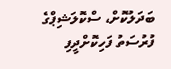ބަދަލުކޮށް، ސްކޮލަޝިޕްގެ ފުރުސަތު ފަހިކޮށްދީފި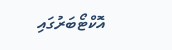އޮކްޓޯބަރުގައި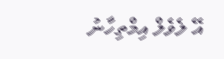އޭ ލެވެލް އިމްތިހާނު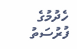ހެދުމުގެ ފުރުސަތު